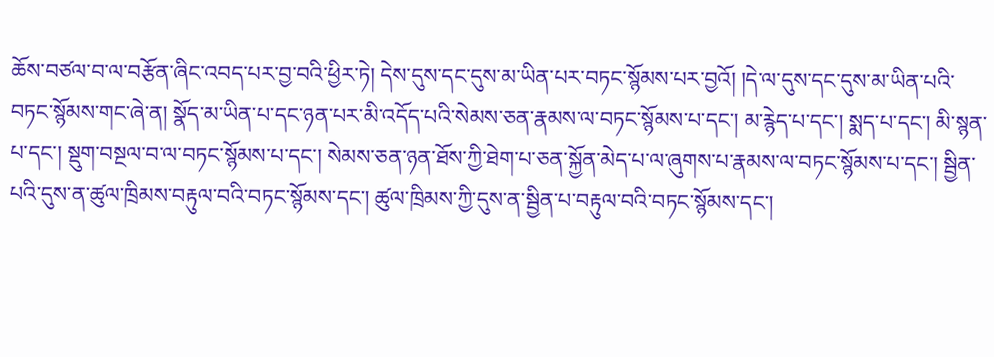ཆོས་བཙལ་བ་ལ་བརྩོན་ཞིང་འབད་པར་བྱ་བའི་ཕྱིར་ཏེ། དེས་དུས་དང་དུས་མ་ཡིན་པར་བཏང་སྙོམས་པར་བྱའོ། །དེ་ལ་དུས་དང་དུས་མ་ཡིན་པའི་བཏང་སྙོམས་གང་ཞེ་ན། སྣོད་མ་ཡིན་པ་དང་ཉན་པར་མི་འདོད་པའི་སེམས་ཅན་རྣམས་ལ་བཏང་སྙོམས་པ་དང་། མ་རྙེད་པ་དང་། སྨད་པ་དང་། མི་སྙན་པ་དང་། སྡུག་བསྔལ་བ་ལ་བཏང་སྙོམས་པ་དང་། སེམས་ཅན་ཉན་ཐོས་ཀྱི་ཐེག་པ་ཅན་སྐྱོན་མེད་པ་ལ་ཞུགས་པ་རྣམས་ལ་བཏང་སྙོམས་པ་དང་། སྦྱིན་པའི་དུས་ན་ཚུལ་ཁྲིམས་བརྟུལ་བའི་བཏང་སྙོམས་དང་། ཚུལ་ཁྲིམས་ཀྱི་དུས་ན་སྦྱིན་པ་བརྟུལ་བའི་བཏང་སྙོམས་དང་།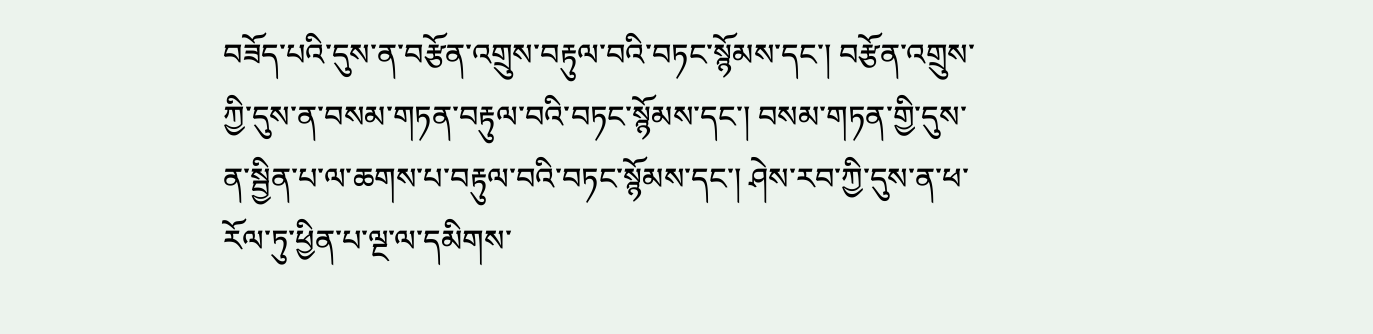བཟོད་པའི་དུས་ན་བརྩོན་འགྲུས་བརྟུལ་བའི་བཏང་སྙོམས་དང་། བརྩོན་འགྲུས་ཀྱི་དུས་ན་བསམ་གཏན་བརྟུལ་བའི་བཏང་སྙོམས་དང་། བསམ་གཏན་གྱི་དུས་ན་སྦྱིན་པ་ལ་ཆགས་པ་བརྟུལ་བའི་བཏང་སྙོམས་དང་། ཤེས་རབ་ཀྱི་དུས་ན་ཕ་རོལ་ཏུ་ཕྱིན་པ་ལྔ་ལ་དམིགས་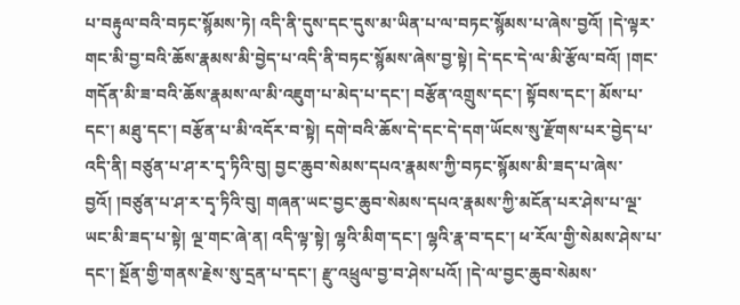པ་བརྟུལ་བའི་བཏང་སྙོམས་ཏེ། འདི་ནི་དུས་དང་དུས་མ་ཡིན་པ་ལ་བཏང་སྙོམས་པ་ཞེས་བྱའོ། །དེ་ལྟར་གང་མི་བྱ་བའི་ཆོས་རྣམས་མི་བྱེད་པ་འདི་ནི་བཏང་སྙོམས་ཞེས་བྱ་སྟེ། དེ་དང་དེ་ལ་མི་རྩོལ་བའོ། །གང་གདོན་མི་ཟ་བའི་ཆོས་རྣམས་ལ་མི་འཇུག་པ་མེད་པ་དང་། བརྩོན་འགྲུས་དང་། སྟོབས་དང་། མོས་པ་དང་། མཐུ་དང་། བརྩོན་པ་མི་འདོར་བ་སྟེ། དགེ་བའི་ཆོས་དེ་དང་དེ་དག་ཡོངས་སུ་རྫོགས་པར་བྱེད་པ་འདི་ནི། བཙུན་པ་ཤ་ར་དྭ་ཏིའི་བུ། བྱང་ཆུབ་སེམས་དཔའ་རྣམས་ཀྱི་བཏང་སྙོམས་མི་ཟད་པ་ཞེས་བྱའོ། །བཙུན་པ་ཤ་ར་དྭ་ཏིའི་བུ། གཞན་ཡང་བྱང་ཆུབ་སེམས་དཔའ་རྣམས་ཀྱི་མངོན་པར་ཤེས་པ་ལྔ་ཡང་མི་ཟད་པ་སྟེ། ལྔ་གང་ཞེ་ན། འདི་ལྟ་སྟེ། ལྷའི་མིག་དང་། ལྷའི་རྣ་བ་དང་། ཕ་རོལ་གྱི་སེམས་ཤེས་པ་དང་། སྔོན་གྱི་གནས་རྗེས་སུ་དྲན་པ་དང་། རྫུ་འཕྲུལ་བྱ་བ་ཤེས་པའོ། །དེ་ལ་བྱང་ཆུབ་སེམས་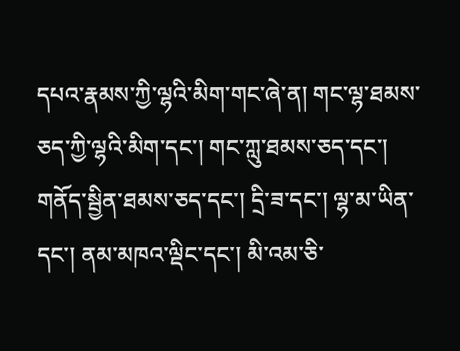དཔའ་རྣམས་ཀྱི་ལྷའི་མིག་གང་ཞེ་ན། གང་ལྷ་ཐམས་ཅད་ཀྱི་ལྷའི་མིག་དང་། གང་ཀླུ་ཐམས་ཅད་དང་། གནོད་སྦྱིན་ཐམས་ཅད་དང་། དྲི་ཟ་དང་། ལྷ་མ་ཡིན་དང་། ནམ་མཁའ་ལྡིང་དང་། མི་འམ་ཅི་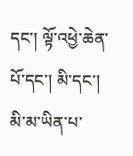དང་། ལྟོ་འཕྱེ་ཆེན་པོ་དང་། མི་དང་། མི་མ་ཡིན་པ་